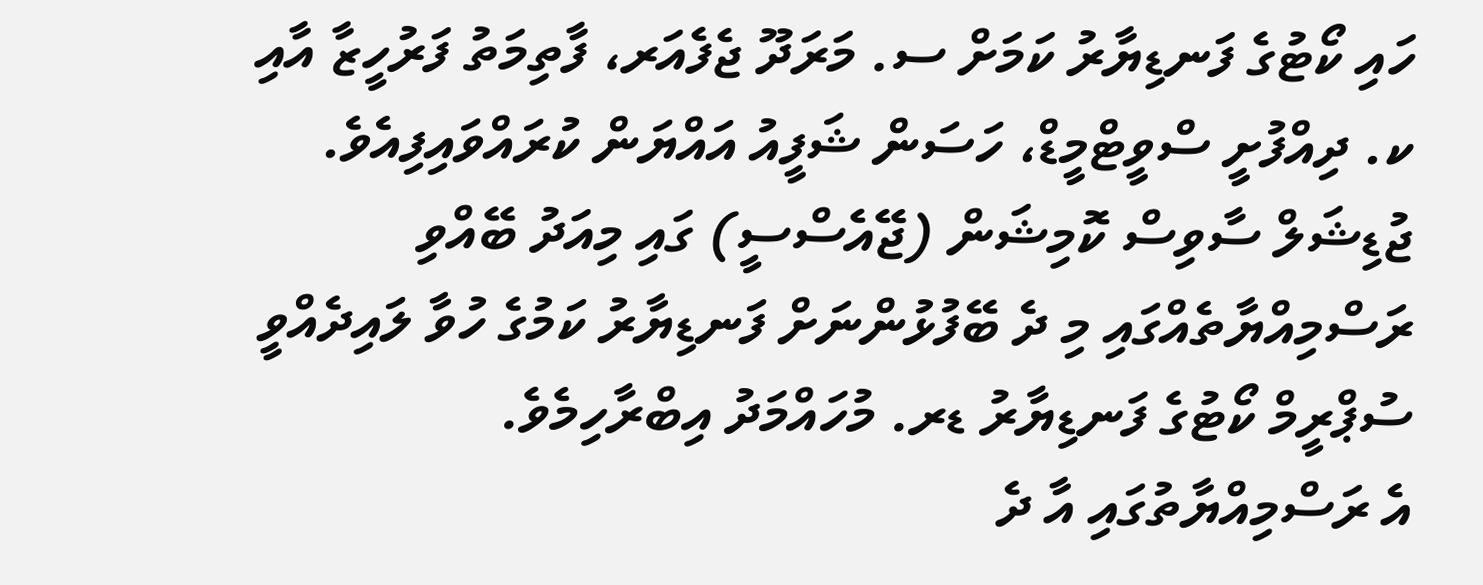ހައި ކޯޓުގެ ފަނޑިޔާރު ކަމަށް ސ. މަރަދޫ ޖެފެއަރ، ފާތިމަތު ފަރުހީޒާ އާއި ކ. ދިއްފުށީ ސްވީޓްމީޑް، ހަސަން ޝަފީއު އައްޔަން ކުރައްވައިފިއެވެ.
ޖުޑިޝަލް ސާވިސް ކޮމިޝަން (ޖޭއެސްސީ) ގައި މިއަދު ބޭއްވި ރަސްމިއްޔާތެއްގައި މި ދެ ބޭފުޅުންނަށް ފަނޑިޔާރު ކަމުގެ ހުވާ ލައިދެއްވީ ސުޕްރީމް ކޯޓުގެ ފަނޑިޔާރު ޑރ. މުހައްމަދު އިބްރާހިމެވެ.
އެ ރަސްމިއްޔާތުގައި އާ ދެ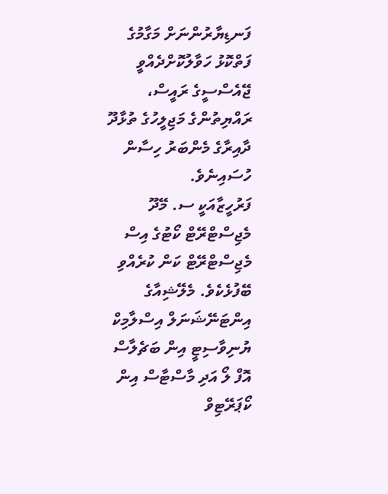ފަނޑިޔާރުންނަށް މަގާމުގެ ފަތްކޮޅު ހަވާލުކޮށްދެއްވީ ޖޭއެސްސީގެ ރައީސް، ރައްޔިތުންގެ މަޖިލީހުގެ ތުޅާދޫ ދާއިރާގެ މެންބަރު ހިސާން ހުސައިނެވެ.
ފަރުހީޒާއަކީ ސ. މޭދޫ މެޖިސްޓްރޭޓް ކޯޓުގެ އިސް މެޖިސްޓްރޭޓް ކަން ކުރެއްވި ބޭފުޅެކެވެ. މެލޭޝިއާގެ އިންޓަނޭޝަނަލް އިސްލާމިކް ޔުނިވާސިޓީ އިން ބަޗެލާސް އޮފް ލޯ އަދި މާސްޓާސް އިން ކޯޕަރޭޓިވް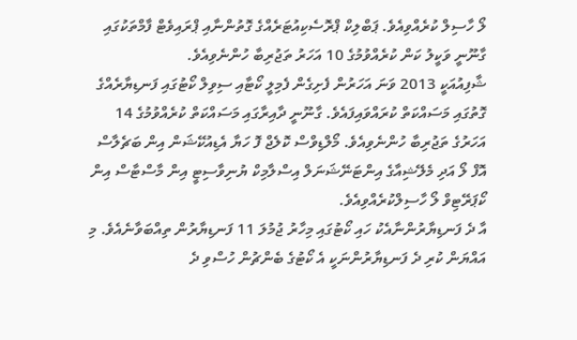ލޯ ހާސިލް ކުރެއްވިއެވެ. ޕަބްލިކް ޕްރޮސެކިއުޓަރެއްގެ ގޮތުންނާއި ޕްރައިވެޓް ފާމްތަކުގައި ގާނޫނީ ވަކީލު ކަން ކުރެއްވުމުގެ 10 އަހަރު ތަޖުރިބާ ހުންނެވިއެވެ.
ޝާފިއުއަކީ 2013 ވަނަ އަހަރުން ފެށިގެން ފެމިލީ ކޯޓާއި ސިވިލް ކޯޓުގައި ފަނޑިޔާރެއްގެ ގޮތުގައި މަސައްކަތް ކުރައްވައިފައެވެ. ގާނޫނީ ދާއިރާގައި މަސައްކަތް ކުރެއްވުމުގެ 14 އަހަރުގެ ތަޖުރިބާ ހުންނެވިއެވެ. މޯލްޑިވްސް ކޮލެޖް ފޮ ހަޔާ އެޑިއުކޭޝަން އިން ބަޗެލާސް އޮފް ލޯ އަދި މެލޭޝިއާގެ އިންޓަނޭޝަނަލް އިސްލާމިކް ޔުނިވާސިޓީ އިން މާސްޓާސް އިން ކޯޕަރޭޓިވް ލޯ ހާސިލްކުރެއްވިއެވެ.
އާ ދެ ފަނޑިޔާރުންނާއެކު ހައި ކޯޓުގައި މިހާރު ޖުމުލަ 11 ފަނޑިޔާރުން ތިއްބަވާނެއެވެ. މި އައްޔަން ކުރި ދެ ފަނޑިޔާރުންނަކީ އެ ކޯޓުގެ ބެންޗުން ހުސްވި ދެ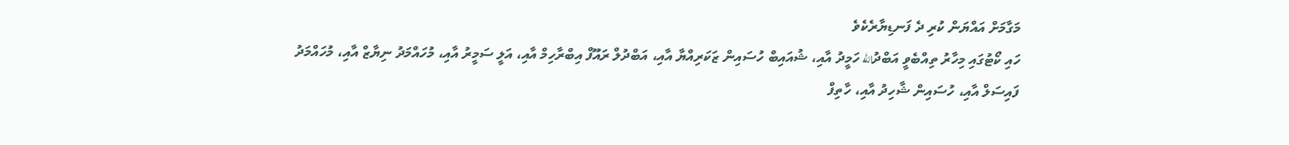މަގާމަށް އައްޔަން ކުރި ދެ ފަނޑިޔާރެކެވެ
ހައި ކޯޓުގައި މިހާރު ތިއްބެވީ އަބްދުالله ހަމީދު އާއި، ޝުއައިބް ހުސައިން ޒަކަރިއްޔާ އާއި، އަބްދުލް ރައޫފް އިބްރާހިމް އާއި، އަލީ ސަމީރު އާއި، މުހައްމަދު ނިޔާޒް އާއި، މުހައްމަދު ފައިސަލް އާއި، ހުސައިން ޝާހިދު އާއި، ހާތިފް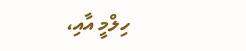ހިލްމީ އާއި،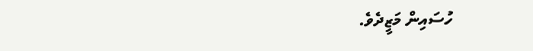ހުސައިން މަޒީދެވެ.